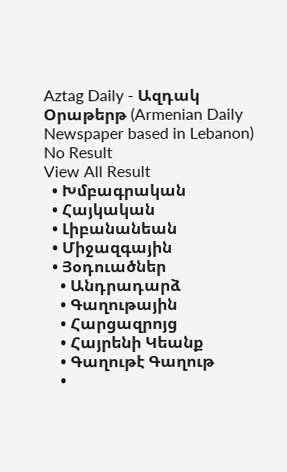Aztag Daily - Ազդակ Օրաթերթ (Armenian Daily Newspaper based in Lebanon)
No Result
View All Result
  • Խմբագրական
  • Հայկական
  • Լիբանանեան
  • Միջազգային
  • Յօդուածներ
    • Անդրադարձ
    • Գաղութային
    • Հարցազրոյց
    • Հայրենի Կեանք
    • Գաղութէ Գաղութ
    •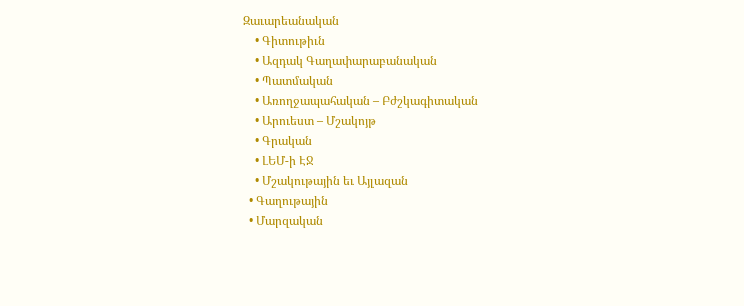Զաւարեանական
    • Գիտութիւն
    • Ազդակ Գաղափարաբանական
    • Պատմական
    • Առողջապահական – Բժշկագիտական
    • Արուեստ – Մշակոյթ
    • Գրական
    • ԼԵՄ-ի ԷՋ
    • Մշակութային եւ Այլազան
  • Գաղութային
  • Մարզական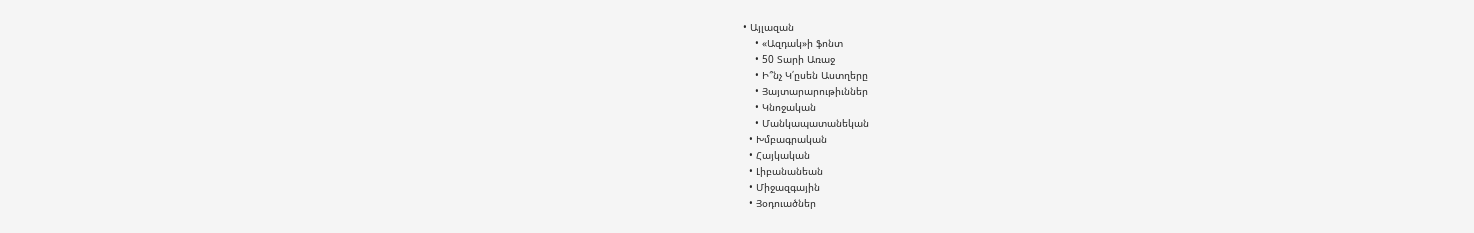• Այլազան
    • «Ազդակ»ի ֆոնտ
    • 50 Տարի Առաջ
    • Ի՞նչ Կ՛ըսեն Աստղերը
    • Յայտարարութիւններ
    • Կնոջական
    • Մանկապատանեկան
  • Խմբագրական
  • Հայկական
  • Լիբանանեան
  • Միջազգային
  • Յօդուածներ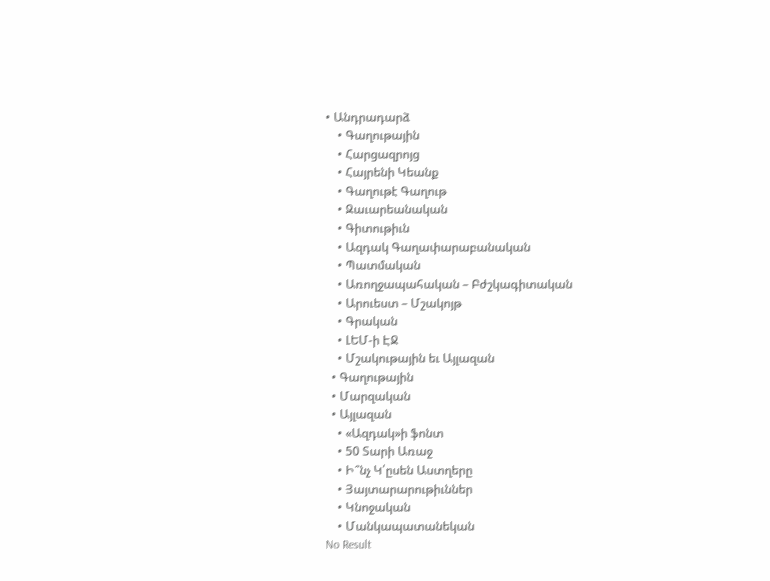• Անդրադարձ
    • Գաղութային
    • Հարցազրոյց
    • Հայրենի Կեանք
    • Գաղութէ Գաղութ
    • Զաւարեանական
    • Գիտութիւն
    • Ազդակ Գաղափարաբանական
    • Պատմական
    • Առողջապահական – Բժշկագիտական
    • Արուեստ – Մշակոյթ
    • Գրական
    • ԼԵՄ-ի ԷՋ
    • Մշակութային եւ Այլազան
  • Գաղութային
  • Մարզական
  • Այլազան
    • «Ազդակ»ի ֆոնտ
    • 50 Տարի Առաջ
    • Ի՞նչ Կ՛ըսեն Աստղերը
    • Յայտարարութիւններ
    • Կնոջական
    • Մանկապատանեկան
No Result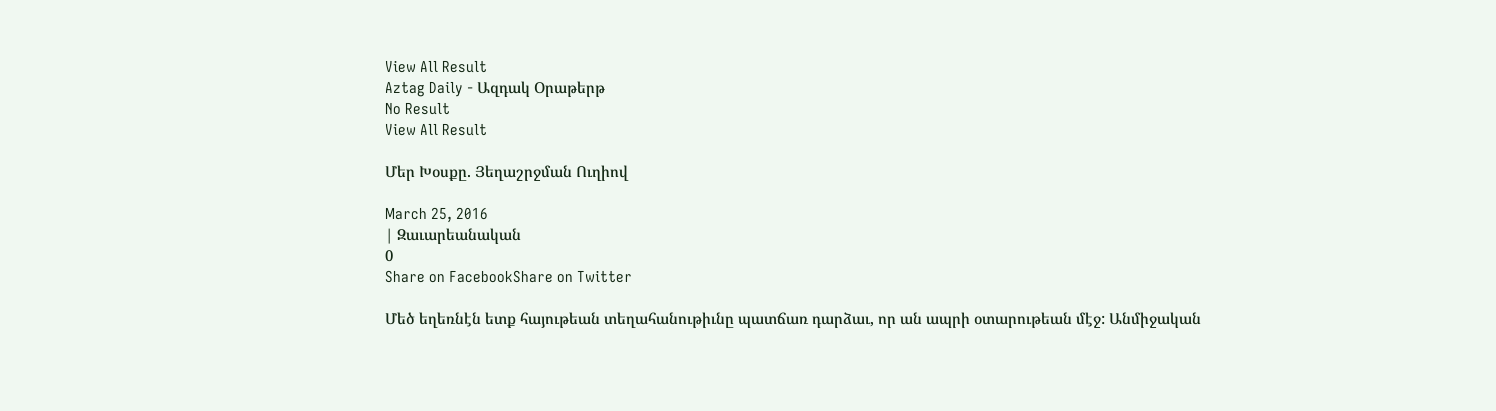View All Result
Aztag Daily - Ազդակ Օրաթերթ
No Result
View All Result

Մեր Խօսքը. Յեղաշրջման Ուղիով

March 25, 2016
| Զաւարեանական
0
Share on FacebookShare on Twitter

Մեծ եղեռնէն ետք հայութեան տեղահանութիւնը պատճառ դարձաւ, որ ան ապրի օտարութեան մէջ: Անմիջական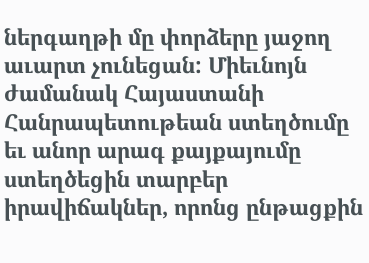ներգաղթի մը փորձերը յաջող աւարտ չունեցան: Միեւնոյն ժամանակ Հայաստանի Հանրապետութեան ստեղծումը եւ անոր արագ քայքայումը ստեղծեցին տարբեր իրավիճակներ, որոնց ընթացքին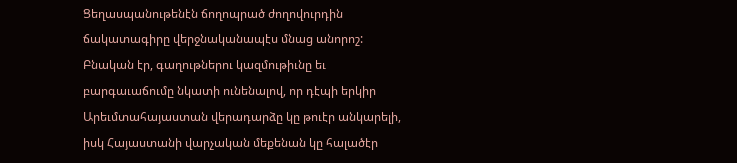Ցեղասպանութենէն ճողոպրած ժողովուրդին ճակատագիրը վերջնականապէս մնաց անորոշ: Բնական էր, գաղութներու կազմութիւնը եւ բարգաւաճումը նկատի ունենալով, որ դէպի երկիր Արեւմտահայաստան վերադարձը կը թուէր անկարելի, իսկ Հայաստանի վարչական մեքենան կը հալածէր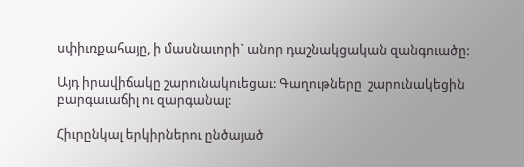սփիւռքահայը, ի մասնաւորի` անոր դաշնակցական զանգուածը:

Այդ իրավիճակը շարունակուեցաւ: Գաղութները  շարունակեցին բարգաւաճիլ ու զարգանալ:

Հիւրընկալ երկիրներու ընծայած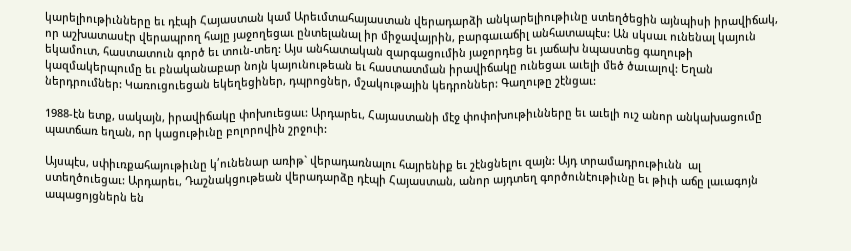կարելիութիւնները եւ դէպի Հայաստան կամ Արեւմտահայաստան վերադարձի անկարելիութիւնը ստեղծեցին այնպիսի իրավիճակ, որ աշխատասէր վերապրող հայը յաջողեցաւ ընտելանալ իր միջավայրին, բարգաւաճիլ անհատապէս: Ան սկսաւ ունենալ կայուն եկամուտ, հաստատուն գործ եւ տուն-տեղ: Այս անհատական զարգացումին յաջորդեց եւ յաճախ նպաստեց գաղութի կազմակերպումը եւ բնականաբար նոյն կայունութեան եւ հաստատման իրավիճակը ունեցաւ աւելի մեծ ծաւալով: Եղան ներդրումներ: Կառուցուեցան եկեղեցիներ, դպրոցներ, մշակութային կեդրոններ: Գաղութը շէնցաւ:

1988-էն ետք, սակայն, իրավիճակը փոխուեցաւ: Արդարեւ, Հայաստանի մէջ փոփոխութիւնները եւ աւելի ուշ անոր անկախացումը պատճառ եղան, որ կացութիւնը բոլորովին շրջուի:

Այսպէս, սփիւռքահայութիւնը կ՛ունենար առիթ` վերադառնալու հայրենիք եւ շէնցնելու զայն: Այդ տրամադրութիւնն  ալ  ստեղծուեցաւ: Արդարեւ, Դաշնակցութեան վերադարձը դէպի Հայաստան, անոր այդտեղ գործունէութիւնը եւ թիւի աճը լաւագոյն ապացոյցներն են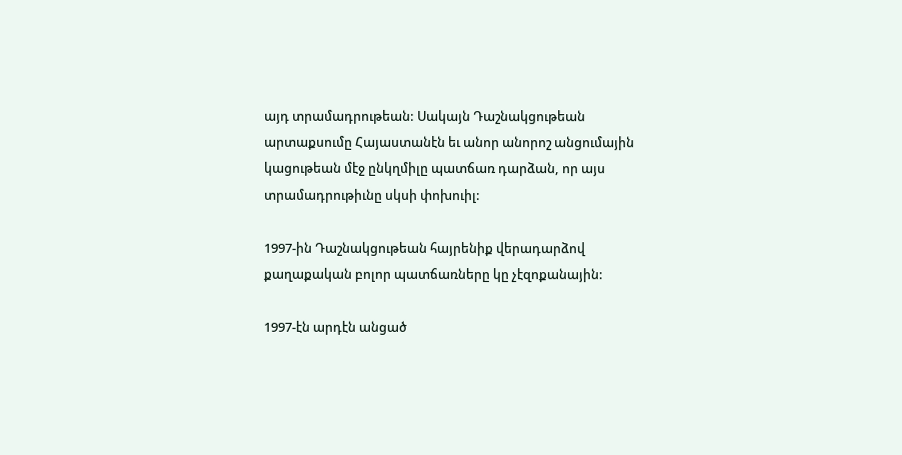այդ տրամադրութեան: Սակայն Դաշնակցութեան արտաքսումը Հայաստանէն եւ անոր անորոշ անցումային կացութեան մէջ ընկղմիլը պատճառ դարձան, որ այս տրամադրութիւնը սկսի փոխուիլ:

1997-ին Դաշնակցութեան հայրենիք վերադարձով քաղաքական բոլոր պատճառները կը չէզոքանային:

1997-էն արդէն անցած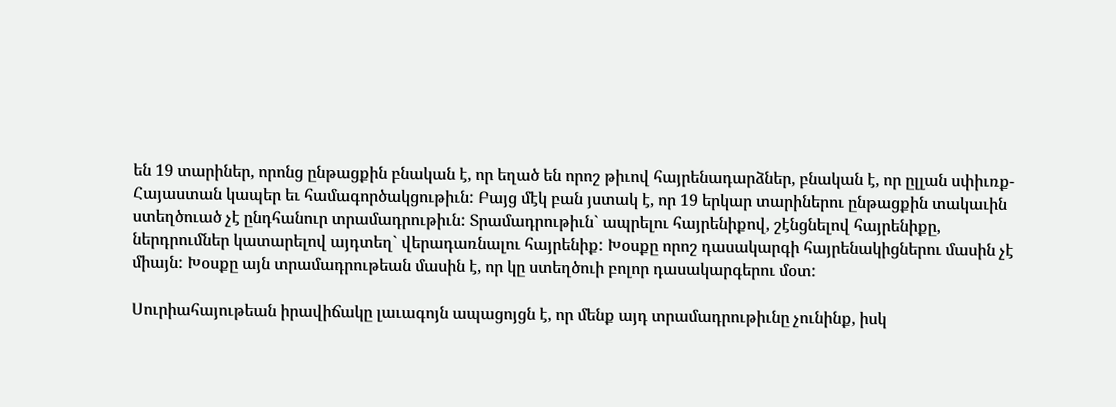են 19 տարիներ, որոնց ընթացքին բնական է, որ եղած են որոշ թիւով հայրենադարձներ, բնական է, որ ըլլան սփիւռք-Հայաստան կապեր եւ համագործակցութիւն: Բայց մէկ բան յստակ է, որ 19 երկար տարիներու ընթացքին տակաւին ստեղծուած չէ ընդհանուր տրամադրութիւն: Տրամադրութիւն` ապրելու հայրենիքով, շէնցնելով հայրենիքը, ներդրումներ կատարելով այդտեղ` վերադառնալու հայրենիք: Խօսքը որոշ դասակարգի հայրենակիցներու մասին չէ միայն: Խօսքը այն տրամադրութեան մասին է, որ կը ստեղծուի բոլոր դասակարգերու մօտ:

Սուրիահայութեան իրավիճակը լաւագոյն ապացոյցն է, որ մենք այդ տրամադրութիւնը չունինք, իսկ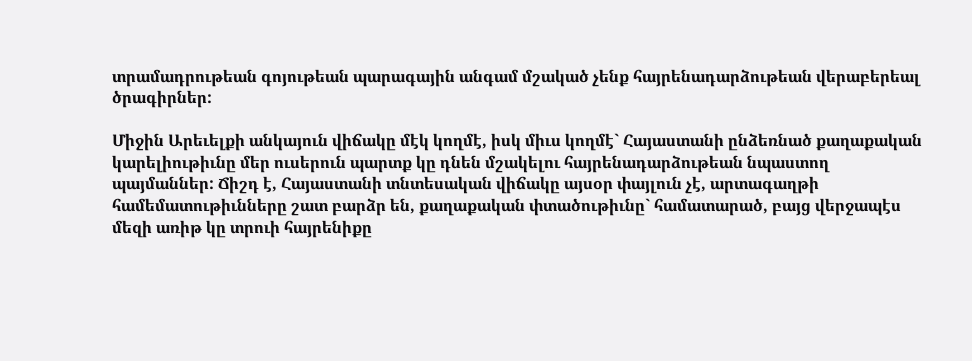տրամադրութեան գոյութեան պարագային անգամ մշակած չենք հայրենադարձութեան վերաբերեալ ծրագիրներ:

Միջին Արեւելքի անկայուն վիճակը մէկ կողմէ, իսկ միւս կողմէ` Հայաստանի ընձեռնած քաղաքական կարելիութիւնը մեր ուսերուն պարտք կը դնեն մշակելու հայրենադարձութեան նպաստող պայմաններ: Ճիշդ է, Հայաստանի տնտեսական վիճակը այսօր փայլուն չէ, արտագաղթի համեմատութիւնները շատ բարձր են, քաղաքական փտածութիւնը` համատարած, բայց վերջապէս մեզի առիթ կը տրուի հայրենիքը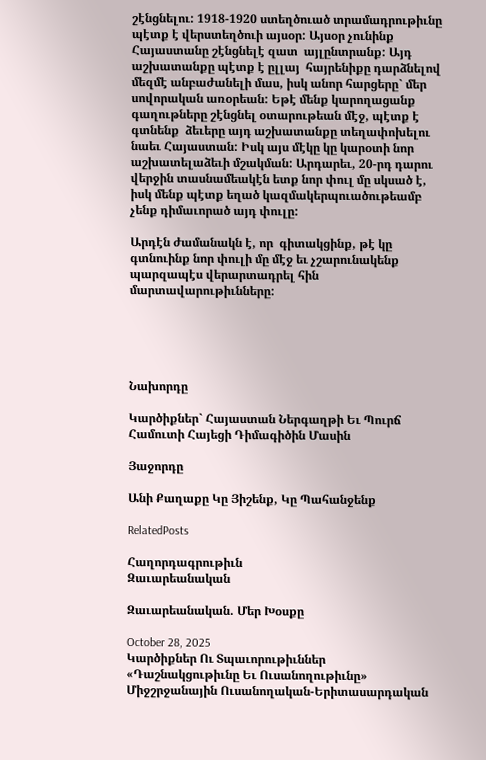շէնցնելու: 1918-1920 ստեղծուած տրամադրութիւնը պէտք է վերստեղծուի այսօր: Այսօր չունինք Հայաստանը շէնցնելէ զատ  այլընտրանք: Այդ աշխատանքը պէտք է ըլլայ  հայրենիքը դարձնելով մեզմէ անբաժանելի մաս, իսկ անոր հարցերը` մեր սովորական առօրեան: Եթէ մենք կարողացանք գաղութները շէնցնել օտարութեան մէջ, պէտք է գտնենք  ձեւերը այդ աշխատանքը տեղափոխելու նաեւ Հայաստան: Իսկ այս մէկը կը կարօտի նոր աշխատելաձեւի մշակման: Արդարեւ, 20-րդ դարու վերջին տասնամեակէն ետք նոր փուլ մը սկսած է, իսկ մենք պէտք եղած կազմակերպուածութեամբ չենք դիմաւորած այդ փուլը:

Արդէն ժամանակն է, որ  գիտակցինք, թէ կը գտնուինք նոր փուլի մը մէջ եւ չշարունակենք պարզապէս վերարտադրել հին մարտավարութիւնները:





Նախորդը

Կարծիքներ` Հայաստան Ներգաղթի Եւ Պուրճ Համուտի Հայեցի Դիմագիծին Մասին

Յաջորդը

Անի Քաղաքը Կը Յիշենք, Կը Պահանջենք

RelatedPosts

Հաղորդագրութիւն
Զաւարեանական

Զաւարեանական. Մեր Խօսքը

October 28, 2025
Կարծիքներ Ու Տպաւորութիւններ   «Դաշնակցութիւնը Եւ Ուսանողութիւնը» Միջշրջանային Ուսանողական-Երիտասարդական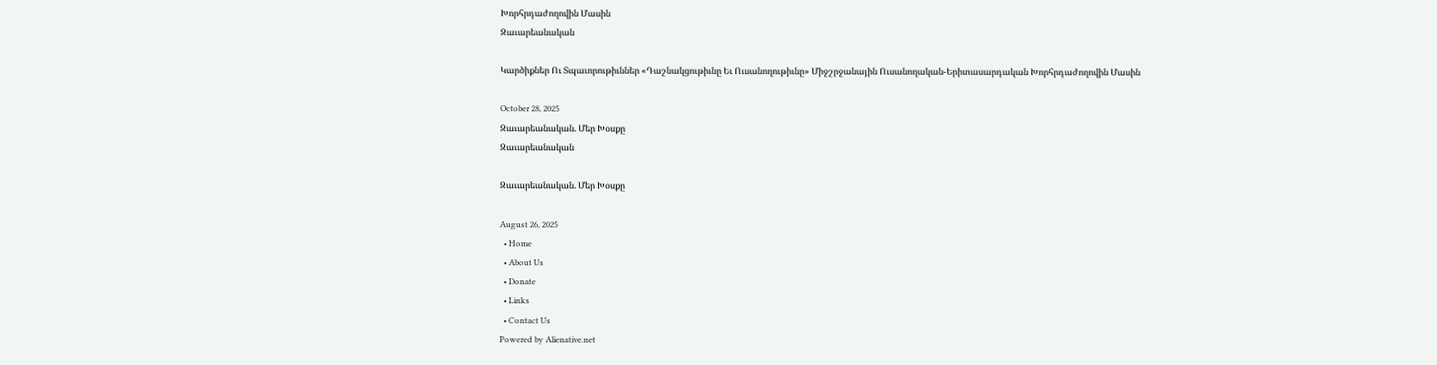Խորհրդաժողովին Մասին
Զաւարեանական

Կարծիքներ Ու Տպաւորութիւններ «Դաշնակցութիւնը Եւ Ուսանողութիւնը» Միջշրջանային Ուսանողական-Երիտասարդական Խորհրդաժողովին Մասին

October 28, 2025
Զաւարեանական. Մեր Խօսքը
Զաւարեանական

Զաւարեանական. Մեր Խօսքը

August 26, 2025
  • Home
  • About Us
  • Donate
  • Links
  • Contact Us
Powered by Alienative.net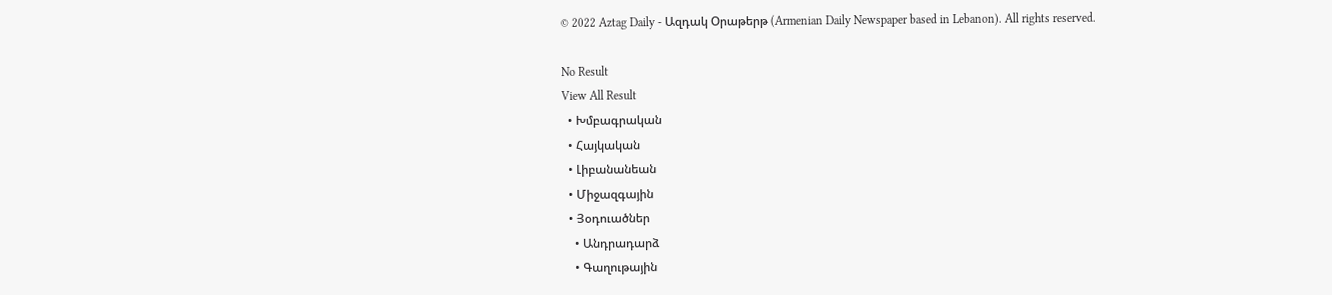© 2022 Aztag Daily - Ազդակ Օրաթերթ (Armenian Daily Newspaper based in Lebanon). All rights reserved.

No Result
View All Result
  • Խմբագրական
  • Հայկական
  • Լիբանանեան
  • Միջազգային
  • Յօդուածներ
    • Անդրադարձ
    • Գաղութային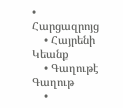• Հարցազրոյց
    • Հայրենի Կեանք
    • Գաղութէ Գաղութ
    •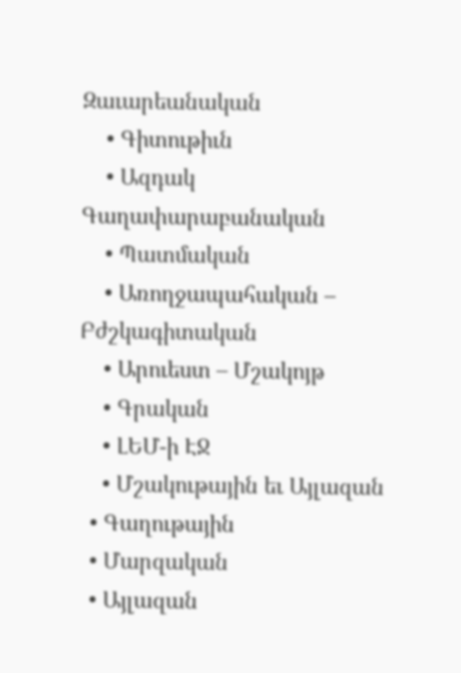Զաւարեանական
    • Գիտութիւն
    • Ազդակ Գաղափարաբանական
    • Պատմական
    • Առողջապահական – Բժշկագիտական
    • Արուեստ – Մշակոյթ
    • Գրական
    • ԼԵՄ-ի ԷՋ
    • Մշակութային եւ Այլազան
  • Գաղութային
  • Մարզական
  • Այլազան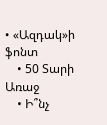• «Ազդակ»ի ֆոնտ
    • 50 Տարի Առաջ
    • Ի՞նչ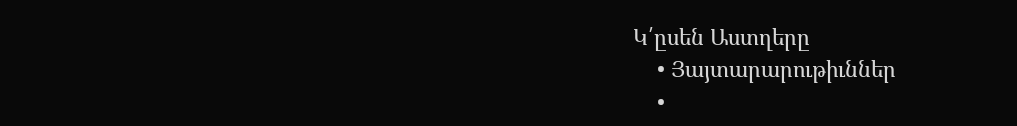Կ՛ըսեն Աստղերը
    • Յայտարարութիւններ
    •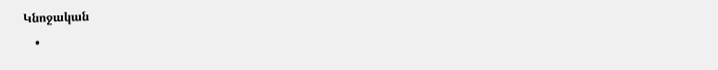Կնոջական
    •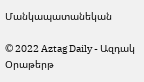Մանկապատանեկան

© 2022 Aztag Daily - Ազդակ Օրաթերթ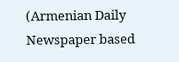(Armenian Daily Newspaper based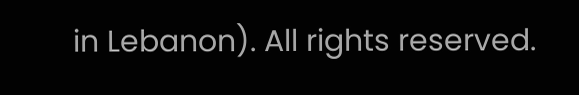in Lebanon). All rights reserved.